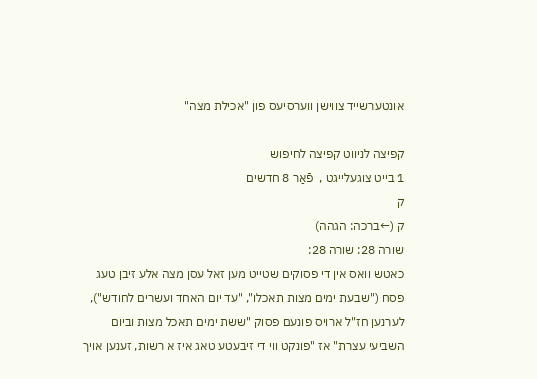אונטערשייד צווישן ווערסיעס פון "אכילת מצה"

קפיצה לניווט קפיצה לחיפוש
1 בייט צוגעלייגט ,  פֿאַר 8 חדשים
ק
ק (←ברכה: הגהה)
שורה 28: שורה 28:
כאטש וואס אין די פסוקים שטייט מען זאל עסן מצה אלע זיבן טעג פסח ("שבעת ימים מצות תאכלו", "עד יום האחד ועשרים לחודש"), לערנען חז"ל ארויס פונעם פסוק "ששת ימים תאכל מצות וביום השביעי עצרת" אז "פונקט ווי די זיבעטע טאג איז א רשות, זענען אויך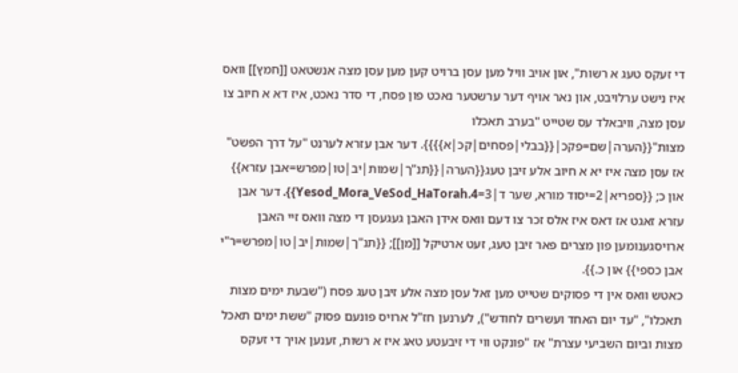די זעקס טעג א רשות", און אויב וויל מען עסן ברויט קען מען עסן מצה אנשטאט [[חמץ]] וואס איז נישט ערלויבט, און נאר אויף דער ערשטער נאכט פון פסח, די סדר נאכט, איז דא א חיוב צו עסן מצה, וויבאלד עס שטייט "בערב תאכלו מצות"{{הערה|שם=פקכ|{{בבלי|פסחים|קכ|א}}}}. דער אבן עזרא לערנט "על דרך הפשט" אז עסן מצה איז יא א חיוב אלע זיבן טעג{{הערה|{{תנ"ך|שמות|יב|טו|מפרש=אבן עזרא}} און כ; {{ספריא|2=יסוד מורא, שער ד|3=Yesod_Mora_VeSod_HaTorah.4}}. דער אבן עזרא זאגט אז דאס איז אלס זכר צו דעם וואס אידן האבן געגעסן די מצה וואס זיי האבן ארויסגענומען פון מצרים פאר זיבן טעג, זעט ארטיקל [[מן]]; {{תנ"ך|שמות|יב|טו|מפרש=ר"י אבן כספי}} און כ.}}.
כאטש וואס אין די פסוקים שטייט מען זאל עסן מצה אלע זיבן טעג פסח ("שבעת ימים מצות תאכלו", "עד יום האחד ועשרים לחודש"), לערנען חז"ל ארויס פונעם פסוק "ששת ימים תאכל מצות וביום השביעי עצרת" אז "פונקט ווי די זיבעטע טאג איז א רשות, זענען אויך די זעקס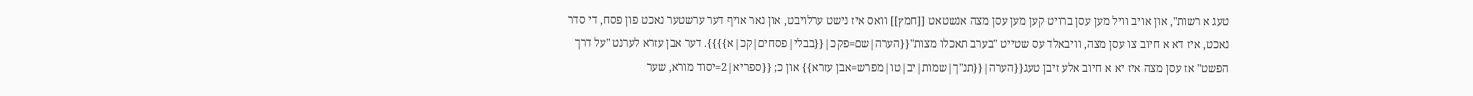טעג א רשות", און אויב וויל מען עסן ברויט קען מען עסן מצה אנשטאט [[חמץ]] וואס איז נישט ערלויבט, און נאר אויף דער ערשטער נאכט פון פסח, די סדר נאכט, איז דא א חיוב צו עסן מצה, וויבאלד עס שטייט "בערב תאכלו מצות"{{הערה|שם=פקכ|{{בבלי|פסחים|קכ|א}}}}. דער אבן עזרא לערנט "על דרך הפשט" אז עסן מצה איז יא א חיוב אלע זיבן טעג{{הערה|{{תנ"ך|שמות|יב|טו|מפרש=אבן עזרא}} און כ; {{ספריא|2=יסוד מורא, שער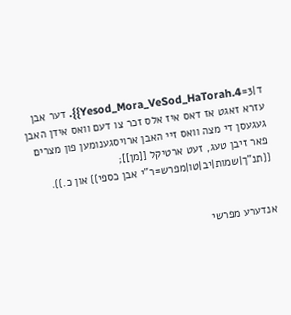ד|3=Yesod_Mora_VeSod_HaTorah.4}}. דער אבן עזרא זאגט אז דאס איז אלס זכר צו דעם וואס אידן האבן געגעסן די מצה וואס זיי האבן ארויסגענומען פון מצרים פאר זיבן טעג, זעט ארטיקל [[מן]]; {{תנ"ך|שמות|יב|טו|מפרש=ר"י אבן כספי}} און כ.}}.


אנדערע מפרשי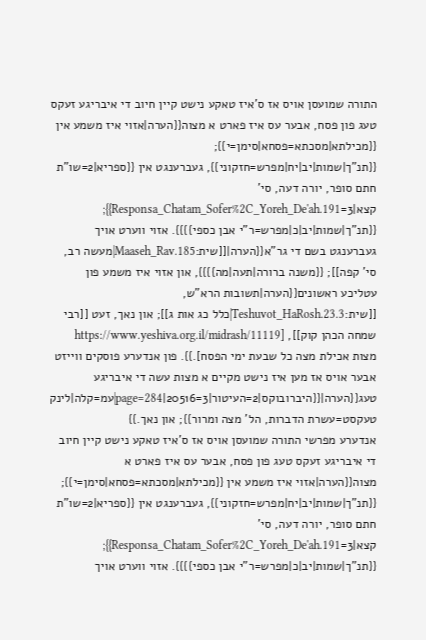התורה שמועסן אויס אז ס'איז טאקע נישט קיין חיוב די איבריגע זעקס טעג פון פסח, אבער עס איז פארט א מצוה{{הערה|אזוי איז משמע אין {{מכילתא|מסכתא=פסחא|סימן=י}}; {{תנ"ך|שמות|יב|יח|מפרש=חזקוני}}, געברענגט אין {{ספריא|2=שו"ת חתם סופר, יורה דעה, סי' קצא|3=Responsa_Chatam_Sofer%2C_Yoreh_De'ah.191}}; {{תנ"ך|שמות|יב|כ|מפרש=ר"י אבן כספי}}}}. אזוי ווערט אויך געברענגט בשם די גר"א{{הערה|[[שית:Maaseh_Rav.185|מעשה רב, סי' קפה]]; {{משנה ברורה|תעה|מה}}}}, און אזוי איז משמע פון עטליכע ראשונים{{הערה|תשובות הרא"ש, [[שית:Teshuvot_HaRosh.23.3|כלל כג אות ג]]; און נאך, זעט [[רבי שמחה הכהן קוק]], [https://www.yeshiva.org.il/midrash/11119 מצות אכילת מצה כל שבעת ימי הפסח].}}. פון אנדערע פוסקים ווייזט אבער אויס אז מען איז נישט מקיים א מצות עשה די איבריגע טעג{{הערה|{{היברובוקס|2=העיטור|3=20516|page=284|עמ=קלה|לינק טעקסט=עשרת הדברות, הל' מצה ומרור}}; און נאך.}}
אנדערע מפרשי התורה שמועסן אויס אז ס'איז טאקע נישט קיין חיוב די איבריגע זעקס טעג פון פסח, אבער עס איז פארט א מצוה{{הערה|אזוי איז משמע אין {{מכילתא|מסכתא=פסחא|סימן=י}}; {{תנ"ך|שמות|יב|יח|מפרש=חזקוני}}, געברענגט אין {{ספריא|2=שו"ת חתם סופר, יורה דעה, סי' קצא|3=Responsa_Chatam_Sofer%2C_Yoreh_De'ah.191}}; {{תנ"ך|שמות|יב|כ|מפרש=ר"י אבן כספי}}}}. אזוי ווערט אויך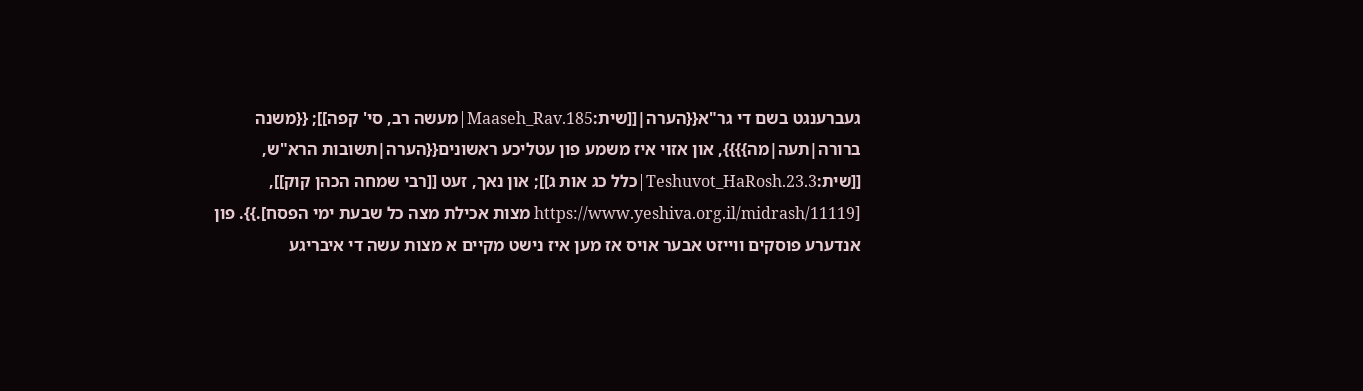געברענגט בשם די גר"א{{הערה|[[שית:Maaseh_Rav.185|מעשה רב, סי' קפה]]; {{משנה ברורה|תעה|מה}}}}, און אזוי איז משמע פון עטליכע ראשונים{{הערה|תשובות הרא"ש, [[שית:Teshuvot_HaRosh.23.3|כלל כג אות ג]]; און נאך, זעט [[רבי שמחה הכהן קוק]], [https://www.yeshiva.org.il/midrash/11119 מצות אכילת מצה כל שבעת ימי הפסח].}}. פון אנדערע פוסקים ווייזט אבער אויס אז מען איז נישט מקיים א מצות עשה די איבריגע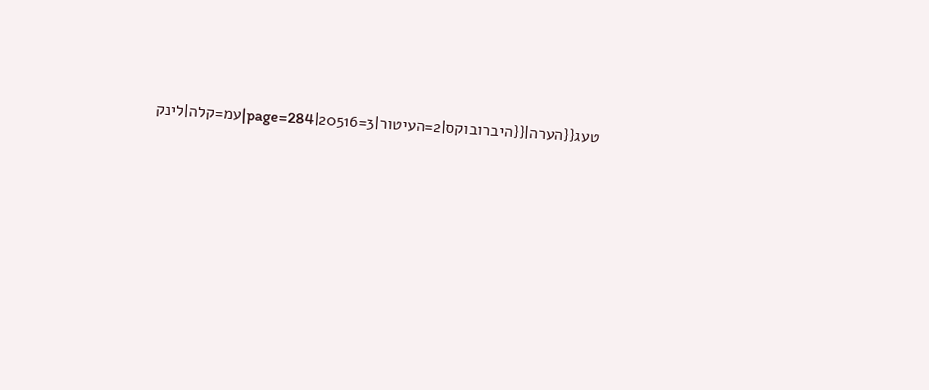טעג{{הערה|{{היברובוקס|2=העיטור|3=20516|page=284|עמ=קלה|לינק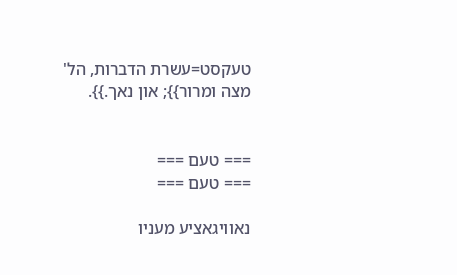טעקסט=עשרת הדברות, הל' מצה ומרור}}; און נאך.}}.


=== טעם ===
=== טעם ===

נאוויגאציע מעניו